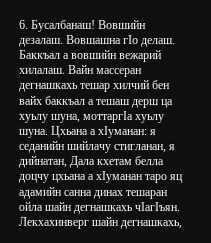6. Бусалбанаш! Вовшийн дезалаш. Вовшашна гIо делаш. Баккъал а вовшийн вежарий хилалаш. Вайн массеран дегнашкахь тешар хилчий бен вайх баккъал а тешаш дерш ца хуьлу шуна, моттаргIа хуьлу шуна. Цхьана а хIуманан: я седанийн шийлачу стигланан, я дийнатан, Дала кхетам белла доцчу цхьана а хIуманан таро яц адамийн санна динах тешаран ойла шайн дегнашкахь чIагIъян. Лекхахинверг шайн дегнашкахь,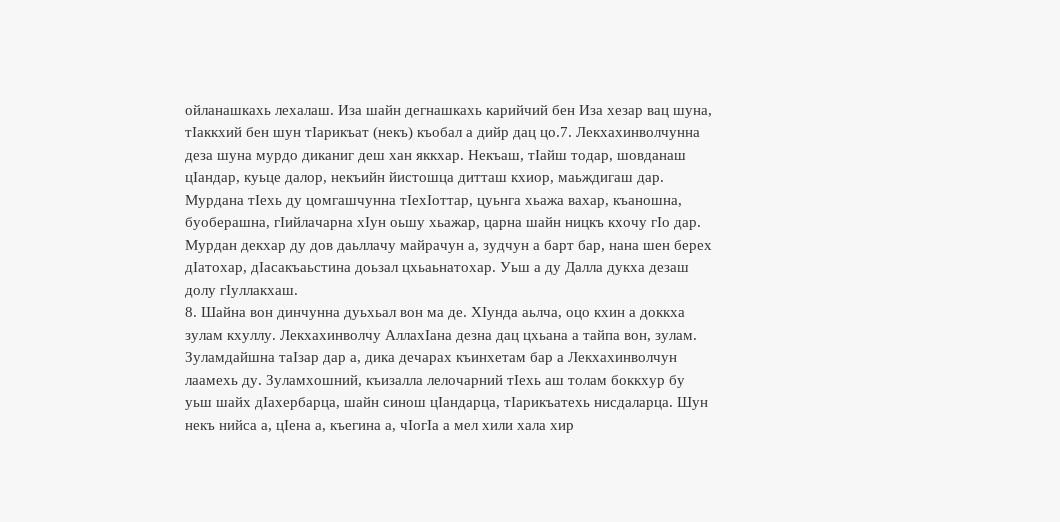ойланашкахь лехалаш. Иза шайн дегнашкахь карийчий бен Иза хезар вац шуна, тIаккхий бен шун тIарикъат (некъ) къобал а дийр дац цо.7. Лекхахинволчунна деза шуна мурдо диканиг деш хан яккхар. Некъаш, тIайш тодар, шовданаш цIандар, куьце далор, некъийн йистошца дитташ кхиор, маьждигаш дар. Мурдана тIехь ду цомгашчунна тIехIоттар, цуьнга хьажа вахар, къаношна, буоберашна, гIийлачарна хIун оьшу хьажар, царна шайн ницкъ кхочу гIо дар. Мурдан декхар ду дов даьллачу майрачун а, зудчун а барт бар, нана шен берех дIатохар, дIасакъаьстина доьзал цхьаьнатохар. Уьш а ду Далла дукха дезаш долу гIуллакхаш.
8. Шайна вон динчунна дуьхьал вон ма де. ХIунда аьлча, оцо кхин а доккха зулам кхуллу. Лекхахинволчу АллахIана дезна дац цхьана а тайпа вон, зулам. Зуламдайшна таIзар дар а, дика дечарах къинхетам бар а Лекхахинволчун лаамехь ду. Зуламхошний, къизалла лелочарний тIехь аш толам боккхур бу уьш шайх дIахербарца, шайн синош цIандарца, тIарикъатехь нисдаларца. Шун некъ нийса а, цIена а, къегина а, чIогIа а мел хили хала хир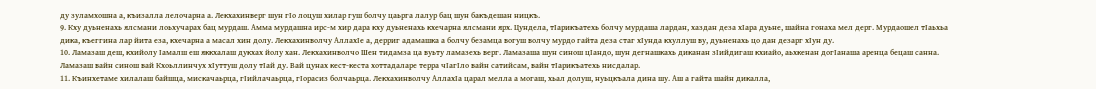ду зуламхошна а, къизалла лелочарна а. Лекхахинверг шун гIо лоцуш хилар гуш болчу цаьрга лалур бац шун бакъдешан ницкъ.
9. Кху дуьненахь ялсмани лоьхучарах бац мурдаш. Амма мурдашна ирс-м хир дара кху дуьненахь кхечарна ялсмани ярх. Цундела, тIарикъатехь болчу мурдаша лардан, хаздан деза хIара дуьне, шайна гонаха мел дерг. Мурдаошел тIаьхьа дика, къеггина лар йита еза, кхечарна а масал хин долу. Лекхахинволчу АллахIе а, дерриг адамашка а болчу безамца вогуш волчу мурдо гайта деза стаг хIунда кхуллуш ву, дуьненахь цо дан дезарг хIун ду.
10. Ламазаш деш, кхийолу Iамалш еш яккхалаш дукхах йолу хан. Лекхахинволчо Шен тидамза ца вуьту ламазехь верг. Ламазаша шун синош цIандо, шун дегнашкахь диканан зIийдигаш кхиайо, аьхкенан догIанаша аренца бецаш санна. Ламазаш вайн синош вай Кхоьллинчух хIуттуш долу тIай ду. Вай цунах кест-кеста хоттадаларе терра чIагIло вайн сатийсам, вайн тIарикъатехь нисдалар.
11. Къинхетаме хилалаш байшца, мискачаьрца, гIийлачаьрца, гIорасиз болчаьрца. Лекхахинволчу АллахIа царал мелла а могаш, хьал долуш, нуьцкъала дина шу. Аш а гайта шайн дикалла,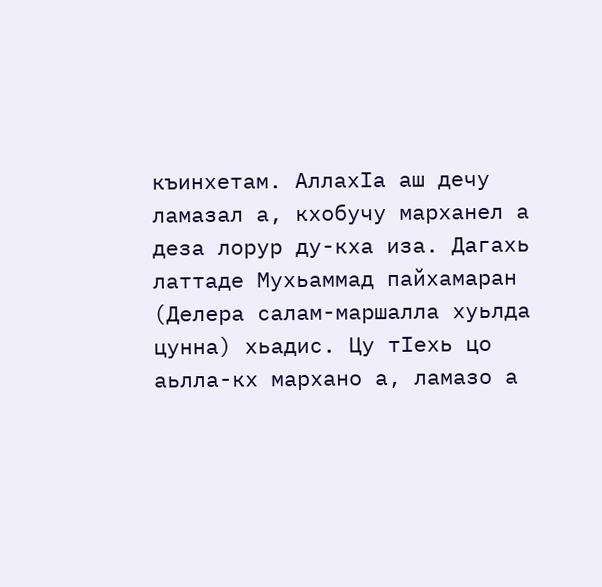къинхетам. АллахIа аш дечу ламазал а, кхобучу марханел а деза лорур ду-кха иза. Дагахь латтаде Мухьаммад пайхамаран (Делера салам-маршалла хуьлда цунна) хьадис. Цу тIехь цо аьлла-кх мархано а, ламазо а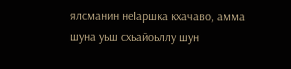ялсманин неIаршка кхачаво, амма шуна уьш схьайоьллу шун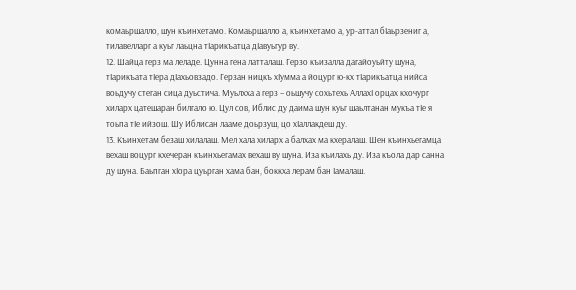комаьршалло, шун къинхетамо. Комаьршалло а, къинхетамо а, ур-аттал бIаьрзениг а, тилавелларг а куьг лаьцна тIарикъатца дIавуьгур ву.
12. Шайца герз ма леладе. Цунна гена латталаш. Герзо къизалла дагайоуьйту шуна, тIарикъата тIера дIахьовзадо. Герзан ницкъ хIумма а йоцург ю-кх тIарикъатца нийса воьдучу стеган сица дуьстича. Муьлхха а герз – оьшучу сохьтехь АллахI орцах кхочург хиларх цатешаран билгало ю. Цул сов, Иблис ду даима шун куьг шаьлтанан мукъа тIе я тоьпа тIе ийзош. Шу Иблисан лааме доьрзуш, цо хIаллакдеш ду.
13. Къинхетам безаш хилалаш. Мел хала хиларх а балхах ма кхералаш. Шен къинхьегамца вехаш воцург кхечеран къинхьегамах вехаш ву шуна. Иза къилахь ду. Иза къола дар санна ду шуна. Баьпган хIора цуьрган хама бан, боккха лерам бан Iамалаш.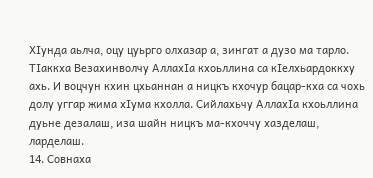ХIунда аьлча, оцу цуьрго олхазар а, зингат а дузо ма тарло. ТIаккха Везахинволчу АллахIа кхоьллина са кIелхьардоккху ахь. И воцчун кхин цхьаннан а ницкъ кхочур бацар-кха са чохь долу уггар жима хIума кхолла. Сийлахьчу АллахIа кхоьллина дуьне дезалаш, иза шайн ницкъ ма-кхоччу хазделаш, ларделаш.
14. Совнаха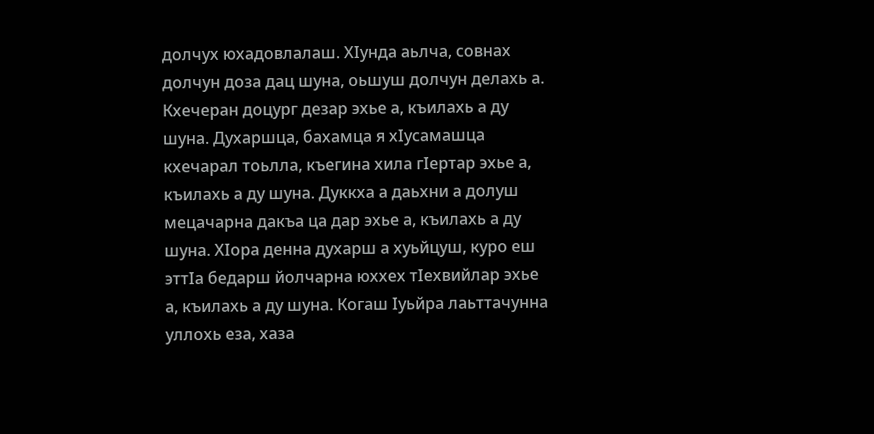долчух юхадовлалаш. ХIунда аьлча, совнах долчун доза дац шуна, оьшуш долчун делахь а. Кхечеран доцург дезар эхье а, къилахь а ду шуна. Духаршца, бахамца я хIусамашца кхечарал тоьлла, къегина хила гIертар эхье а, къилахь а ду шуна. Дуккха а даьхни а долуш мецачарна дакъа ца дар эхье а, къилахь а ду шуна. ХIора денна духарш а хуьйцуш, куро еш эттIа бедарш йолчарна юххех тIехвийлар эхье а, къилахь а ду шуна. Когаш Iуьйра лаьттачунна уллохь еза, хаза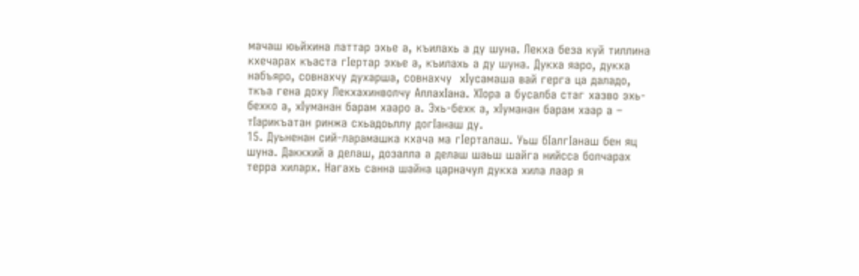мачаш юьйхина латтар эхье а, къилахь а ду шуна. Лекха беза куй тиллина кхечарах къаста гIертар эхье а, къилахь а ду шуна. Дукха яаро, дукха набъяро, совнахчу духарша, совнахчу  хIусамаша вай герга ца даладо, ткъа гена доху Лекхахинволчу АллахIана. ХIора а бусалба стаг хазво эхь-бехко а, хIуманан барам хааро а. Эхь-бехк а, хIуманан барам хаар а – тIарикъатан ринжа схьадоьллу догIанаш ду.
15. Дуьненан сий-ларамашка кхача ма гIерталаш. Уьш бIалгIанаш бен яц шуна. Даккхий а делаш, дозалла а делаш шаьш шайга нийсса болчарах терра хиларх. Нагахь санна шайна царначул дукха хила лаар я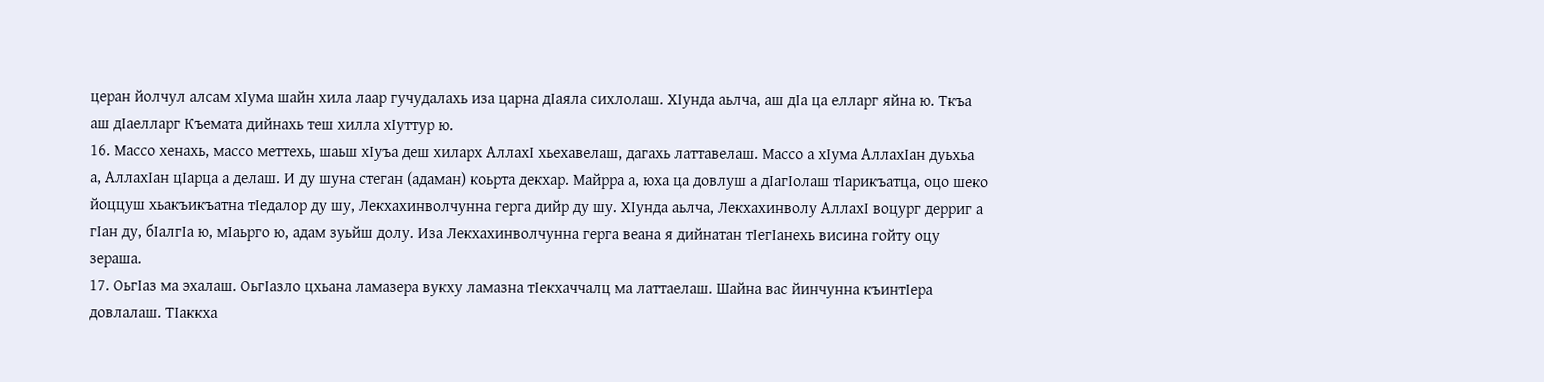церан йолчул алсам хIума шайн хила лаар гучудалахь иза царна дIаяла сихлолаш. ХIунда аьлча, аш дIа ца елларг яйна ю. Ткъа аш дIаелларг Къемата дийнахь теш хилла хIуттур ю.
16. Массо хенахь, массо меттехь, шаьш хIуъа деш хиларх АллахI хьехавелаш, дагахь латтавелаш. Массо а хIума АллахIан дуьхьа а, АллахIан цIарца а делаш. И ду шуна стеган (адаман) коьрта декхар. Майрра а, юха ца довлуш а дIагIолаш тIарикъатца, оцо шеко йоццуш хьакъикъатна тIедалор ду шу, Лекхахинволчунна герга дийр ду шу. ХIунда аьлча, Лекхахинволу АллахI воцург дерриг а гIан ду, бIалгIа ю, мIаьрго ю, адам зуьйш долу. Иза Лекхахинволчунна герга веана я дийнатан тIегIанехь висина гойту оцу зераша.
17. ОьгIаз ма эхалаш. ОьгIазло цхьана ламазера вукху ламазна тIекхаччалц ма латтаелаш. Шайна вас йинчунна къинтIера довлалаш. ТIаккха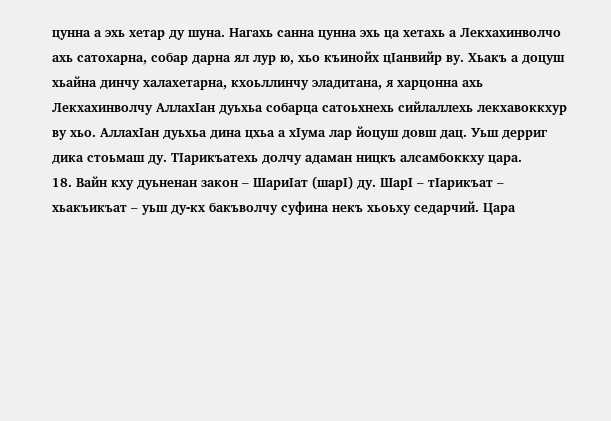цунна а эхь хетар ду шуна. Нагахь санна цунна эхь ца хетахь а Лекхахинволчо ахь сатохарна, собар дарна ял лур ю, хьо къинойх цIанвийр ву. Хьакъ а доцуш хьайна динчу халахетарна, кхоьллинчу эладитана, я харцонна ахь Лекхахинволчу АллахIан дуьхьа собарца сатоьхнехь сийлаллехь лекхавоккхур ву хьо. АллахIан дуьхьа дина цхьа а хIума лар йоцуш довш дац. Уьш дерриг дика стоьмаш ду. ТIарикъатехь долчу адаман ницкъ алсамбоккху цара.
18. Вайн кху дуьненан закон – ШариIат (шарI) ду. ШарI – тIарикъат – хьакъикъат – уьш ду-кх бакъволчу суфина некъ хьоьху седарчий. Цара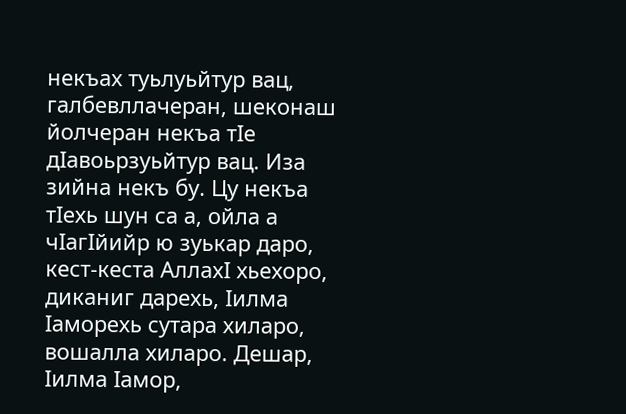некъах туьлуьйтур вац, галбевллачеран, шеконаш йолчеран некъа тIе дIавоьрзуьйтур вац. Иза зийна некъ бу. Цу некъа тIехь шун са а, ойла а чIагIйийр ю зуькар даро, кест-кеста АллахI хьехоро, диканиг дарехь, Iилма Iаморехь сутара хиларо, вошалла хиларо. Дешар, Iилма Iамор,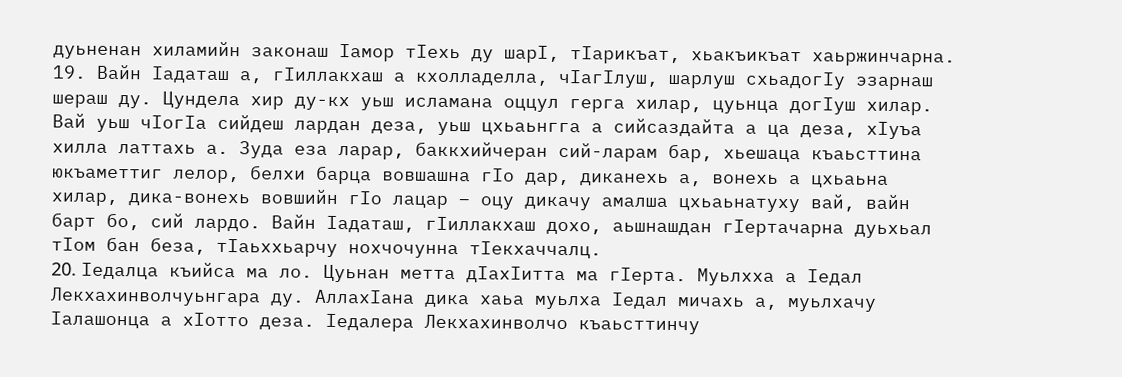дуьненан хиламийн законаш Iамор тIехь ду шарI, тIарикъат, хьакъикъат хаьржинчарна.
19. Вайн Iадаташ а, гIиллакхаш а кхолладелла, чIагIлуш, шарлуш схьадогIу эзарнаш шераш ду. Цундела хир ду-кх уьш исламана оццул герга хилар, цуьнца догIуш хилар. Вай уьш чIогIа сийдеш лардан деза, уьш цхьаьнгга а сийсаздайта а ца деза, хIуъа хилла латтахь а. Зуда еза ларар, баккхийчеран сий-ларам бар, хьешаца къаьсттина юкъаметтиг лелор, белхи барца вовшашна гIо дар, диканехь а, вонехь а цхьаьна хилар, дика-вонехь вовшийн гIо лацар – оцу дикачу амалша цхьаьнатуху вай, вайн барт бо, сий лардо. Вайн Iадаташ, гIиллакхаш дохо, аьшнашдан гIертачарна дуьхьал тIом бан беза, тIаьххьарчу нохчочунна тIекхаччалц.
20. Iедалца къийса ма ло. Цуьнан метта дIахIитта ма гIерта. Муьлхха а Iедал Лекхахинволчуьнгара ду. АллахIана дика хаьа муьлха Iедал мичахь а, муьлхачу Iалашонца а хIотто деза. Iедалера Лекхахинволчо къаьсттинчу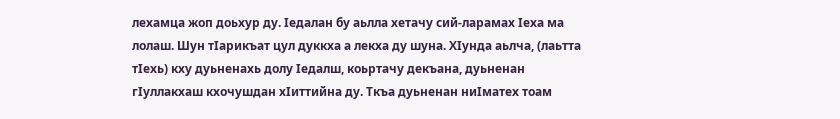лехамца жоп доьхур ду. Iедалан бу аьлла хетачу сий-ларамах Iеха ма лолаш. Шун тIарикъат цул дуккха а лекха ду шуна. ХIунда аьлча, (лаьтта тIехь) кху дуьненахь долу Iедалш, коьртачу декъана, дуьненан гIуллакхаш кхочушдан хIиттийна ду. Ткъа дуьненан ниIматех тоам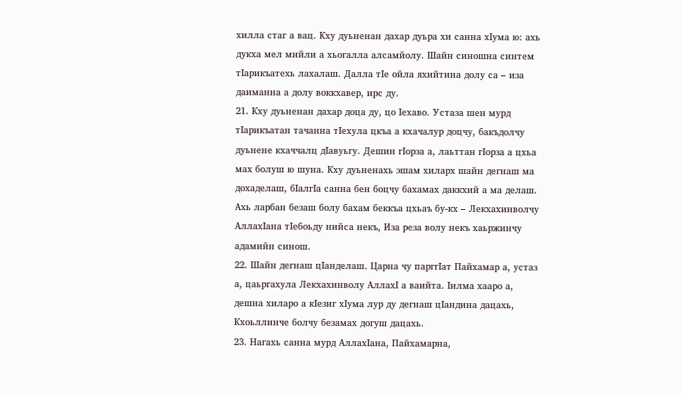хилла стаг а вац. Кху дуьненан дахар дуьра хи санна хIума ю: ахь дукха мел мийли а хьогалла алсамйолу. Шайн синошна синтем тIарикъатехь лахалаш. Далла тIе ойла яхийтина долу са – иза даиманна а долу воккхавер, ирс ду.
21. Кху дуьненан дахар доца ду, цо Iехаво. Устаза шен мурд тIарикъатан тачанна тIехула цкъа а кхачалур доцчу, бакъдолчу дуьнене кхаччалц дIавуьгу. Дешин гIорза а, лаьттан гIорза а цхьа мах болуш ю шуна. Кху дуьненахь эшам хиларх шайн дегнаш ма дохаделаш, бIалгIа санна бен боцчу бахамах даккхий а ма делаш. Ахь ларбан безаш болу бахам беккъа цхьаъ бу-кх – Лекхахинволчу АллахIана тIебоьду нийса некъ, Иза реза волу некъ хаьржинчу адамийн синош.
22. Шайн дегнаш цIанделаш. Царна чу парггIат Пайхамар а, устаз а, цаьргахула Лекхахинволу АллахI а ваийта. Iилма хааро а, дешна хиларо а кIезиг хIума лур ду дегнаш цIандина дацахь, Кхоьллинче болчу безамах догуш дацахь.
23. Нагахь санна мурд АллахIана, Пайхамарна,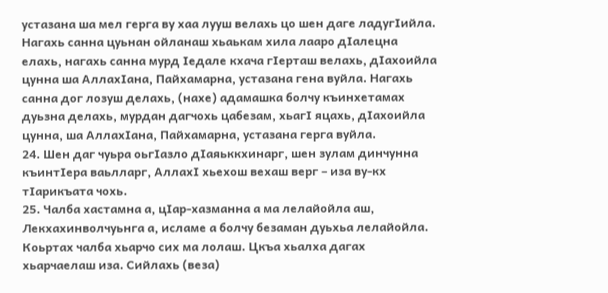устазана ша мел герга ву хаа лууш велахь цо шен даге ладугIийла. Нагахь санна цуьнан ойланаш хьаькам хила лааро дIалецна елахь, нагахь санна мурд Iедале кхача гIерташ велахь, дIахоийла цунна ша АллахIана, Пайхамарна, устазана гена вуйла. Нагахь санна дог лозуш делахь, (нахе) адамашка болчу къинхетамах дуьзна делахь, мурдан дагчохь цабезам, хьагI яцахь, дIахоийла цунна, ша АллахIана, Пайхамарна, устазана герга вуйла.
24. Шен даг чуьра оьгIазло дIаяьккхинарг, шен зулам динчунна къинтIера ваьлларг, АллахI хьехош вехаш верг – иза ву-кх тIарикъата чохь.
25. Чалба хастамна а, цIар-хазманна а ма лелайойла аш, Лекхахинволчуьнга а, исламе а болчу безаман дуьхьа лелайойла. Коьртах чалба хьарчо сих ма лолаш. Цкъа хьалха дагах хьарчаелаш иза. Сийлахь (веза)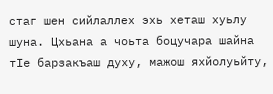стаг шен сийлаллех эхь хеташ хуьлу шуна. Цхьана а чоьта боцучара шайна тIе барзакъаш духу, мажош яхйолуьйту,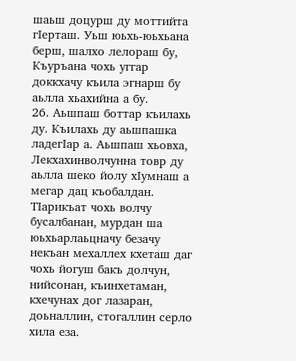шаьш доцурш ду моттийта гIерташ. Уьш юьхь-юьхьана берш, шалхо лелораш бу, Къуръана чохь уггар доккхачу къила эгнарш бу аьлла хьахийна а бу.
26. Аьшпаш боттар къилахь ду. Къилахь ду аьшпашка ладегIар а. Аьшпаш хьовха, Лекхахинволчунна товр ду аьлла шеко йолу хIумнаш а мегар дац къобалдан. ТIарикъат чохь волчу бусалбанан, мурдан ша юьхьарлаьцначу безачу некъан мехаллех кхеташ даг чохь йогуш бакъ долчун, нийсонан, къинхетаман, кхечунах дог лазаран, доьналлин, стогаллин серло хила еза.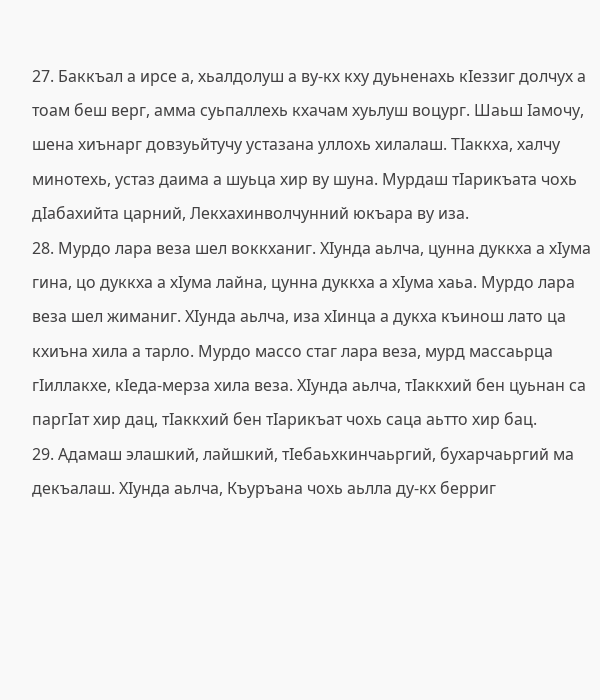27. Баккъал а ирсе а, хьалдолуш а ву-кх кху дуьненахь кIеззиг долчух а тоам беш верг, амма суьпаллехь кхачам хуьлуш воцург. Шаьш Iамочу, шена хиънарг довзуьйтучу устазана уллохь хилалаш. ТIаккха, халчу минотехь, устаз даима а шуьца хир ву шуна. Мурдаш тIарикъата чохь дIабахийта царний, Лекхахинволчунний юкъара ву иза.
28. Мурдо лара веза шел воккханиг. ХIунда аьлча, цунна дуккха а хIума гина, цо дуккха а хIума лайна, цунна дуккха а хIума хаьа. Мурдо лара веза шел жиманиг. ХIунда аьлча, иза хIинца а дукха къинош лато ца кхиъна хила а тарло. Мурдо массо стаг лара веза, мурд массаьрца гIиллакхе, кIеда-мерза хила веза. ХIунда аьлча, тIаккхий бен цуьнан са паргIат хир дац, тIаккхий бен тIарикъат чохь саца аьтто хир бац.
29. Адамаш элашкий, лайшкий, тIебаьхкинчаьргий, бухарчаьргий ма декъалаш. ХIунда аьлча, Къуръана чохь аьлла ду-кх берриг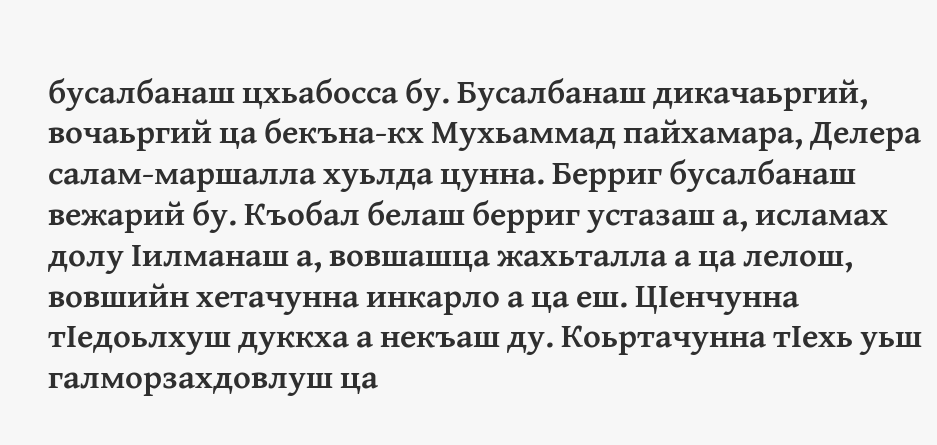бусалбанаш цхьабосса бу. Бусалбанаш дикачаьргий, вочаьргий ца бекъна-кх Мухьаммад пайхамара, Делера салам-маршалла хуьлда цунна. Берриг бусалбанаш вежарий бу. Къобал белаш берриг устазаш а, исламах долу Iилманаш а, вовшашца жахьталла а ца лелош, вовшийн хетачунна инкарло а ца еш. ЦIенчунна тIедоьлхуш дуккха а некъаш ду. Коьртачунна тIехь уьш галморзахдовлуш ца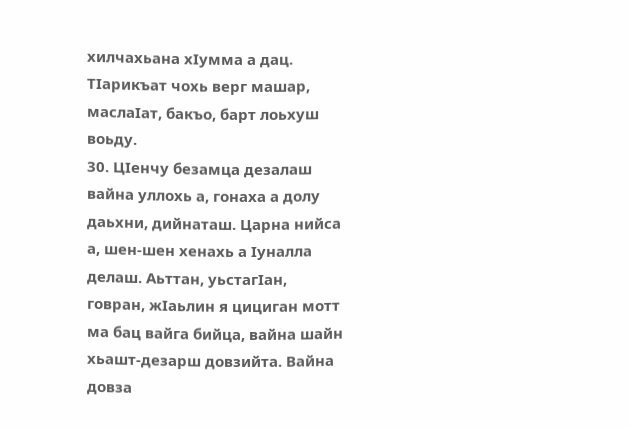хилчахьана хIумма а дац. ТIарикъат чохь верг машар, маслаIат, бакъо, барт лоьхуш воьду.
30. ЦIенчу безамца дезалаш вайна уллохь а, гонаха а долу даьхни, дийнаташ. Царна нийса а, шен-шен хенахь а Iуналла делаш. Аьттан, уьстагIан, говран, жIаьлин я цициган мотт ма бац вайга бийца, вайна шайн хьашт-дезарш довзийта. Вайна довза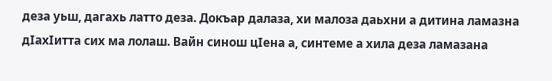деза уьш, дагахь латто деза. Докъар далаза, хи малоза даьхни а дитина ламазна дIахIитта сих ма лолаш. Вайн синош цIена а, синтеме а хила деза ламазана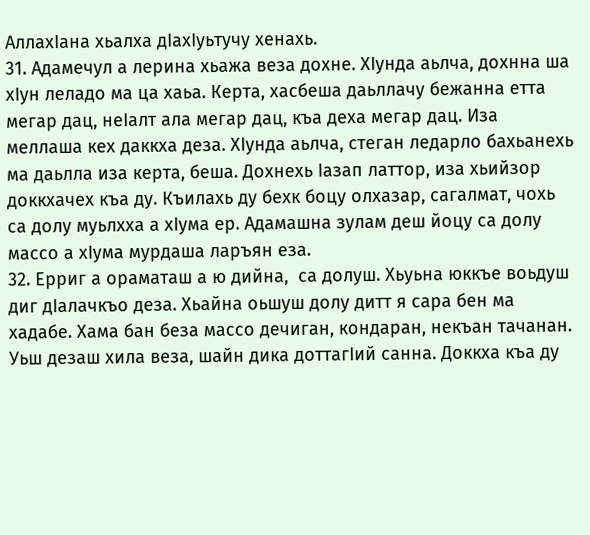АллахIана хьалха дIахIуьтучу хенахь.
31. Адамечул а лерина хьажа веза дохне. ХIунда аьлча, дохнна ша хIун леладо ма ца хаьа. Керта, хасбеша даьллачу бежанна етта мегар дац, неIалт ала мегар дац, къа деха мегар дац. Иза меллаша кех даккха деза. ХIунда аьлча, стеган ледарло бахьанехь ма даьлла иза керта, беша. Дохнехь Iазап латтор, иза хьийзор доккхачех къа ду. Къилахь ду бехк боцу олхазар, сагалмат, чохь са долу муьлхха а хIума ер. Адамашна зулам деш йоцу са долу массо а хIума мурдаша ларъян еза.
32. Ерриг а ораматаш а ю дийна,  са долуш. Хьуьна юккъе воьдуш диг дIалачкъо деза. Хьайна оьшуш долу дитт я сара бен ма хадабе. Хама бан беза массо дечиган, кондаран, некъан тачанан. Уьш дезаш хила веза, шайн дика доттагIий санна. Доккха къа ду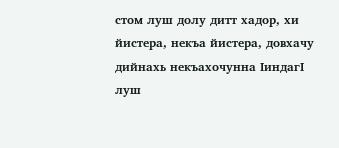стом луш долу дитт хадор, хи йистера, некъа йистера, довхачу дийнахь некъахочунна IиндагI луш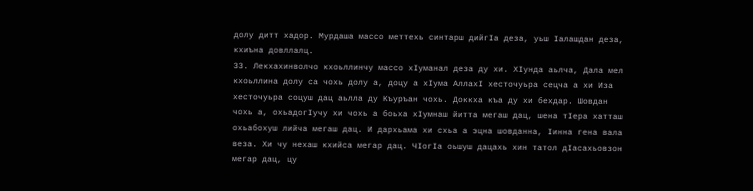долу дитт хадор. Мурдаша массо меттехь синтарш дийгIа деза, уьш Iалашдан деза, кхиъна довллалц.
33. Лекхахинволчо кхоьллинчу массо хIуманал деза ду хи. ХIунда аьлча, Дала мел кхоьллина долу са чохь долу а, доцу а хIума АллахI хесточуьра сецча а хи Иза хесточуьра соцуш дац аьлла ду Къуръан чохь. Доккха къа ду хи бехдар. Шовдан чохь а, охьадогIучу хи чохь а боьха хIумнаш йитта мегаш дац, шена тIера хатташ охьабохуш лийча мегаш дац. И дархьама хи схьа а эцна шовданна, Iинна гена вала веза. Хи чу нехаш кхийса мегар дац. ЧIогIа оьшуш дацахь хин татол дIасахьовзон мегар дац, цу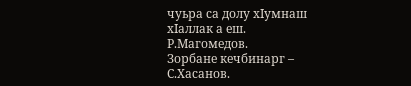чуьра са долу хIумнаш хIаллак а еш.
Р.Магомедов.
Зорбане кечбинарг – С.Хасанов.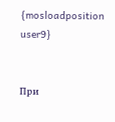{mosloadposition user9}


При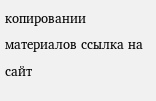копировании материалов ссылка на сайт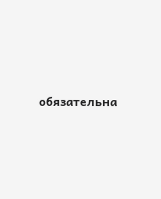обязательна